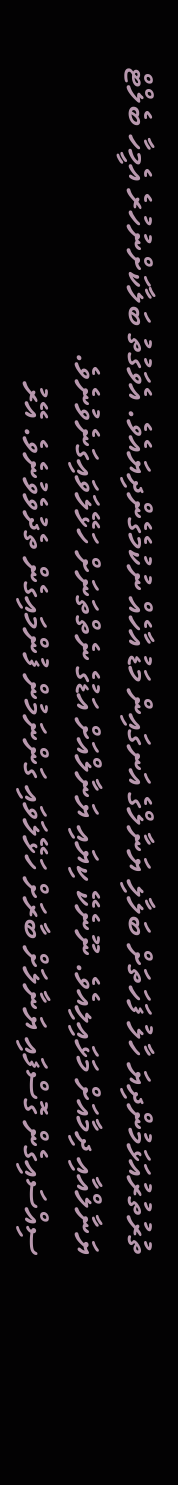ތުރުތުރުއަޅަމުންދިޔަ ހާލު ފަހަތަށް ބަލާލި ޔަނާލްގެ އަނގައިން މަޑު އާހެއް ނުކުމެގެންދިޔައެވެ. އެވަގުތު ބަލާކަށްނުހުރެ އެމީހާ ބެލްޓް ޔަނާލްއާއި ދިމާއަށް މަޅައިލިއެވެ. ނޫނެކޭ ކިޔައި ޔަނާލްއަށް އަޑުގެ ނެތްތަނަށް ހަޅޭލަވައިގަނެވުނެވެ.
ސިއްސައިގެން ގޮސްފައި ޔަނާލަށް ބާރަށް ހަޅޭލަވައި ގަންނަމުން ފުންމައިގެން ތެދުވެވުނެވެ. އޭރު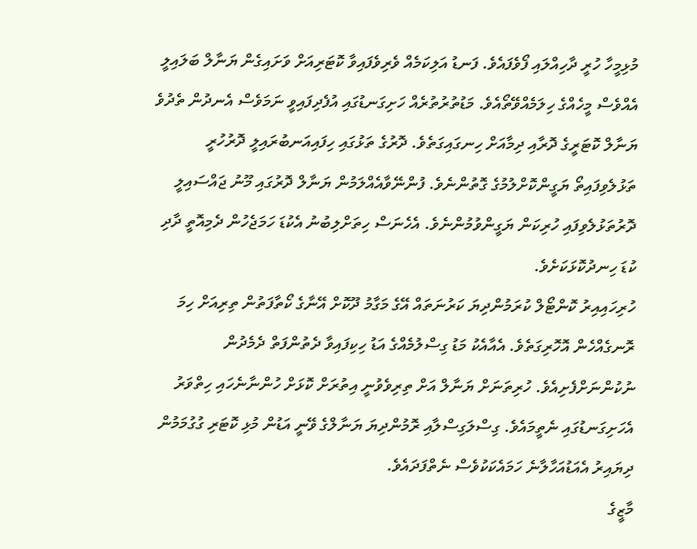މުޅިމީހާ ހުރީ ދާހިއްލައި ފޯވެފައެވެ. ފަނޑު އަލިކަމެއް ވެރިވެފައިވާ ކޮޓަރިއަށް ވަށައިގެން ޔަނާލް ބަލައިލީ އެއްވެސް މީހެއްގެ ހިލަމެއްވޭތޯއެވެ. މަޑުތުރުތުރެއް ހަށިގަނޑުގައި އުފެދިފައިވީ ނަމަވެސް އެނދުން ތެދުވެ ޔަނާލް ކޮޓަރީގެ ދޮރާއި ދިމާއަށް ހިނގައިގަތެވެ. ދޮރުގެ ތަޅުގައި ހިފައިއަނބުރައިލީ ދޮރުހުރީ ތަޅުލެވިފައިތޯ ޔަގީންކޮށްލުމުގެ ގޮތުންނެވެ. ފުންނޭވާއެއްލަމުން ޔަނާލް ދޮރުގައި މޫނު ޖައްސައިލީ ދޮރުތަޅުލެވިފައި ހުރިކަން ޔަގީންވުމުންނެވެ. އެހެނަސް ހިތަށްލިބުނު އެކުޑަ ހަމަޖެހުން ދެމިއޮތީ ދާދި ކުޑަ ހިނދުކޮޅަކަށެވެ.
ހުރިހައިއިރު ކޮންޓޯލް ކުރަމުންދިޔަ ކަރުނަތައް އޭގެ މަގާމު ދޫކޮށް އޭނާގެ ކޯތާފަތުން ތިރިއަށް ހިމަ ރޮނގެއްހެން އޮހޮރިގަތެވެ. އެއާއެކު މަޑު ގިސްލުމެއްގެ އަޑު ހިކިފައިވާ ދެތުންފަތް ދެމެދުން ނުކުންނަށްފެށިއެވެ. ހުރިތަނަށް ޔަނާލް އަށް ތިރިވެވުނީ އިތުރަށް ކޮޅަށް ހުންނާނެހައި ހިތްވަރު އެހަށިގަނޑުގައި ނެތީމައެވެ. ގިސްލަގިސްލާއި ރޮމުންދިޔަ ޔަނާލްގެ ވޭނީ އަޑުން މުޅި ކޮޓަރި ގުގުމަމުން ދިޔައިރު އެއަޑުއަހާލާނެ ހަމައެކަކުވެސް ނެތްފަދައެވެ.
މާޒީގެ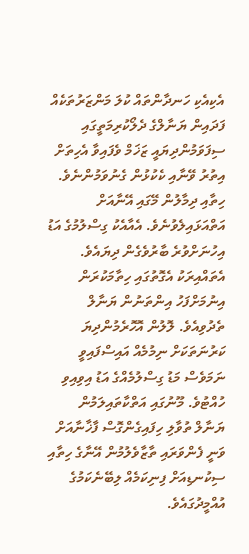އެކިއެކި ހަނދާންތައް ކުލަ މަންޒަރުތަކެއް ފަދައިން ޔަނާލްގެ ދެލޯކުރިމަތީގައި ސިފަވަމުންދިޔައީ ޒަޚަމް ވެފައިވާ އެހިތަށް އިތުރު ވޭނާއި ކެކުޅުން ގެނުވަމުންނެވެ. ހިތާއި ދިމާލުން މޭގައި އޭނާއަށް އަތްއަޅައިލެވުނެވެ. އެއާއެކު ގިސްލުމުގެ އަޑު އިހުނަށްވުރެ ބާރުވެގެން ދިޔައެވެ.
އެތައްއިރަކު އެގޮތުގައި ހިތާމަކުރަން އިނުމަށްފަހު އިންތަނުން ޔަނާލް ތެދުވިއެވެ. ލޮލުން އޮހޮރެމުންދިޔަ ކަރުނަތަކަށް ނިމުމެއް އައިސްފައިވީ ނަމަވެސް މަޑު ގިސްލުމެއްގެ އަޑު އިވިއިވި ހުއްޓުވެ. މޫނުގައި އަތްކާތައިލަމުން ޔަނާލް ތުވާލި ހިފައިގެންގޮސް ފާޚާނާއަށް ވަނީ ފެންވަރައި ތާޒާވެލުމުން އޭނާގެ ހިތާއި ސިކުނޑިއަށް ފިނިކަމެއް ލިބޭނެކަމުގެ އުއްމީދުގައެވެ.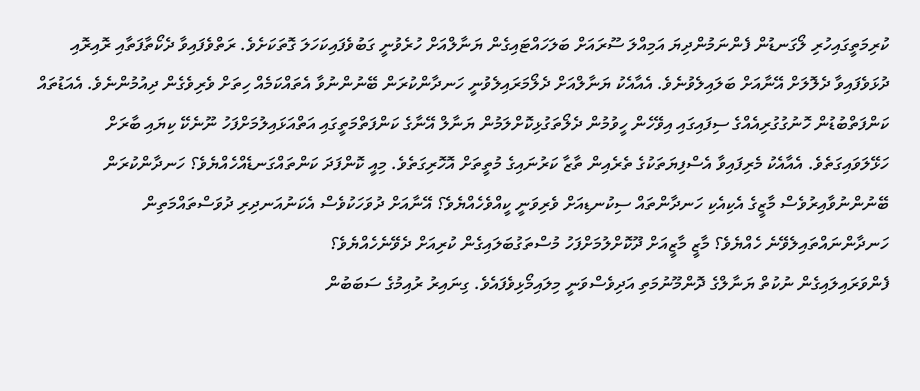ކުރިމަތީގައިހުރި ލޯގަނޑުން ފެންނަމުންދިޔަ އަމިއްލަ ސޫރައަށް ބަލަހައްޓައިގެން ޔަނާލްއަށް ހުރެވުނީ ގަބުވެފައިކަހަލަ ގޮތަކަށެވެ. ރަތްވެފައިވާ ދެކޯތާފަތާއި ރޮއިރޮއި ދުޅަވެފައިވާ ދެލޮލަށް އޭނާއަށް ބަލައިލެވުނެވެ. އެއާއެކު ޔަނާލްއަށް ދެލޯމަރައިލެވުނީ ހަނދާންކުރަން ބޭނުންނުވާ އެތައްކަމެއް ހިތަށް ވެރިވެގެން ދިއުމުންނެވެ. އެއަޑުތައް ކަންފަތްބުޑުން ހޮނުގުގުރިއެއްގެ ސިފައިގައި އިވޭހެން ހީވުމުން ދެލޯތަގުޅިކޮށްލަމުން ޔަނާލް އޭނާގެ ކަންފަތްމަތީގައި އަތްއަޅައިލުމަށްފަހު ނޫނެކޭ ކިޔައި ބާރަށް ހަޅޭލަވައިގަތެވެ. އެއާއެކު މެރިފައިވާ އެސްފިޔަތަކުގެ ތެރެއިން ތާޒާ ކަރުނައިގެ މުތީތަށް އޮހޮރިގަތެވެ. މިއީ ކޮންފަދަ ކަންތައްގަނޑެއްހެއްޔެވެ؟ ހަނދާންކުރަން ބޭނުންނުވާއިރުވެސް މާޒީގެ އެކިއެކި ހަނދާންތައް ސިކުނޑިއަށް ވެރިވަނީ ކީއްވެހެއްޔެވެ؟ އޭނާއަށް ދުވަހަކުވެސް އެކަނުއަނދިރި ދުވަސްތައްމަތިން ހަނދާންނައްތައިލެވޭނެ ހެއްޔެވެ؟ މާޒީ މާޒީއަށް ދޫކޮށްލުމަށްފަހު މުސްތަގުބަލައިގެން ކުރިއަށް ދެވޭނެހެއްޔެވެ؟
ފެންވަރައިލައިގެން ނުކުތް ޔަނާލްގެ ދޮންމޫނުމަތި އަދިވެސްވަނީ މިލައިމޯޅިވެފައެވެ. ގިނައިރު ރުއިމުގެ ސަބަބުން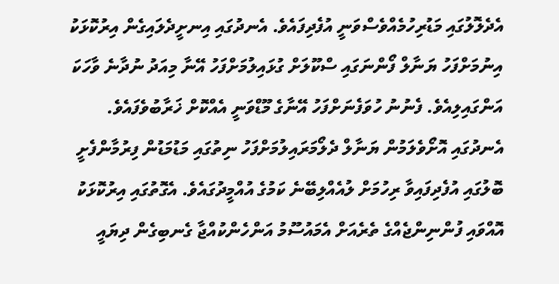އެދެލޮލުގައި މަޑުރިހުމެއްވެސްވަނީ އުފެދިފައެވެ. އެނދުގައި އިނށީދެލައިގެން އިރުކޮޅަކު އިނުމަށްފަހު ޔަނާލް ފޯންނަގައި ސްކޫލަށް ގުޅައިލުމަށްފަހު އޭނާ މިއަދު ނުދާނެ ވާހަކަ އަންގައިލިއެވެ. ފެނުނު ހުވަފެނަށްފަހު އޭނާގެ މޫޑްވަނީ އެއްކޮށް ޚަރާބުވެފައެވެ. އެނދުގައި އޮށޯވެލަމުން ޔަނާލް ދެލޯމަރައިލުމަށްފަހު ނިތުގައި މަޑުމަޑުން ފިރުމާންފެށީ ބޮލުގައި އުފެދިފައިވާ ރިހުމަށް ލުއެއްލިބޭނެ ކަމުގެ އުއްމީދުގައެވެ. އެގޮތުގައި އިރުކޮޅަކު އޮއްވައި ފުންނިންޖެއްގެ ތެރެއަށް އެމައުސޫމު އަންހެންކުއްޖާ ގެނބިގެން ދިޔައީ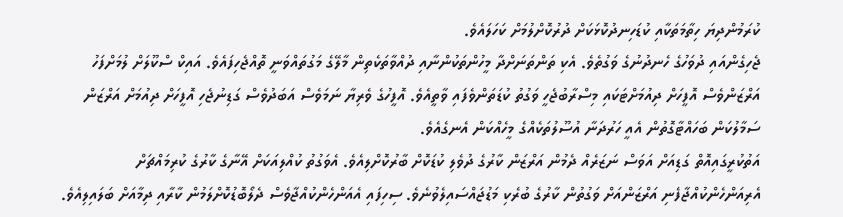ކުރަމުންދިޔަ ހިތާމަތަކާއި ކުޑަހިނދުކޮޅަކަށް ދުރުކޮށްލުމަށް ކަހަލައެވެ.
ޖެހިގެންއައި ދުވަހުގެ ހެނދުނުގެ ވަގުތެވެ. އެކި ތަންތަނަށްދާ މީހުންތަކުންނާއި ދުއްވާތަކެތިން މާލޭގެ މަގުތައްވަނީ ތޮއްޖެހިފައެވެ. އައިކް ސްކޫލަށް ލުމަށްފަހު އަރްޒަންވެސް އޮފީހަށް ދިއުމަށްޓަކައި މިސްރާބުޖެހީ ވަގުތު ކުޑަތަންވެފައި ވާތީއެވެ. އޮފީހުގެ ވެރިޔާ ނަމަވެސް އަބަދުވެސް ގަޑިނުޖެހި އޮފީހަށް ދިއުމަށް އަރްޒަން ސަމާލުކަން ބަހައްޓާގޮތުން އެއީ ހަރުދަނާ އުސޫލުތަކެއްގެ މީހެއްކަން އެނގެއެވެ.
އަތުކުރީގައިއޮތް ގަޑިއަށް އަވަސް ނަޒަރެއް ދެމުން އަރްޒަން ކާރުގެ ދުވެލި ކުޑަކޮށް ބާރުކޮށްލިއެވެ. އެވަގުތު ކުއްލިއަކަށް އޭނާގެ ކާރުގެ ކުރިމައްޗަށް އެރިއަންހެންކުއްޖާފެނި އަރްޒަންއަށް ވަގުތުން ކާރުގެ ބުރެކި މަޑުޖައްސައިލެވުނެވެ. ސިހިފައި އެއަންހެންކުއްޖާވެސް ދެލޯބޮޑުކޮށްލަމުން ކާރާއި ދިމާއަށް ބަލައިލިއެވެ.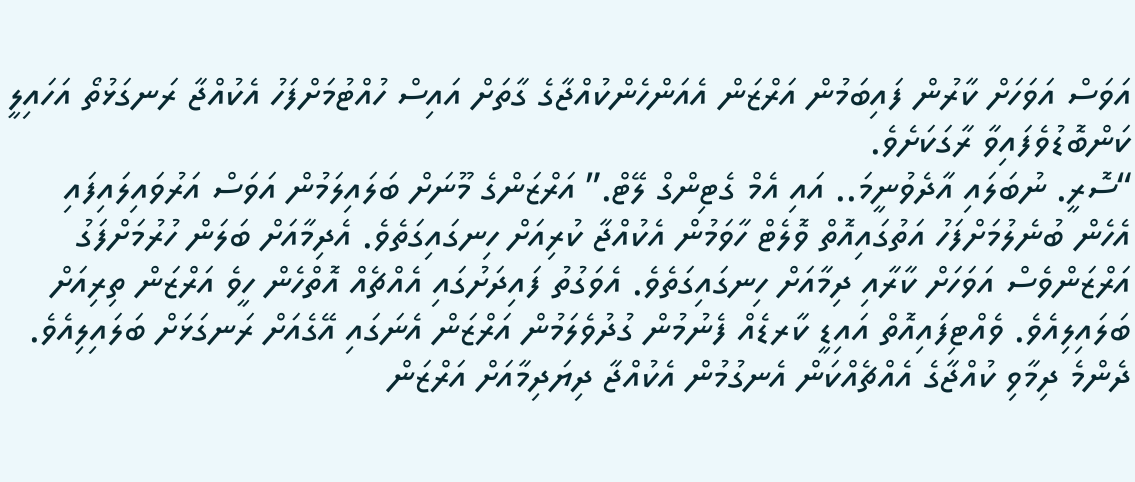އަވަސް އަވަހަށް ކާރުން ފައިބަމުން އަރްޒަން އެއަންހެންކުއްޖާގެ ގާތަށް އައިސް ހުއްޓުމަށްފަހު އެކުއްޖާ ރަނގަޅުތޯ އަހައިލީ ކަންބޮޑުވެފައިވާ ރާގަކަށެވެ.
“ސޮރީ. ނުބަލައި އާދެވުނީމަ.. އައި އެމް ގެޓިންގް ލޭޓް.” އަރްޒަންގެ މޫނަށް ބަލައިލަމުން އަވަސް އަރުވައިލައިފައި އެހެން ބުނެލުމަށްފަހު އަތުގައިއޮތް ވޮލެޓް ހާވަމުން އެކުއްޖާ ކުރިއަށް ހިނގައިގަތެވެ. އެދިމާއަށް ބަލަން ހުރުމަށްފަގު އަރްޒަންވެސް އަވަހަށް ކާރާއި ދިމާއަށް ހިނގައިގަތެވެ. އެވަގުތު ފައިދަށުގައި އެއްޗެއް އޮތްހެން ހީވެ އަރްޒަން ތިރިއަށް ބަލައިލިއެވެ. ވެއްޓިފައިއޮތް އައިޑީ ކާރޑެއް ފެނުމުން ގުދުވެލަމުން އަރްޒަން އެނަގައި އޭގެއަށް ރަނގަޅަށް ބަލައިލިއެވެ. ދެންމެ ދިމާވި ކުއްޖާގެ އެއްޗެއްކަން އެނގުމުން އެކުއްޖާ ދިޔަދިމާއަށް އަރްޒަން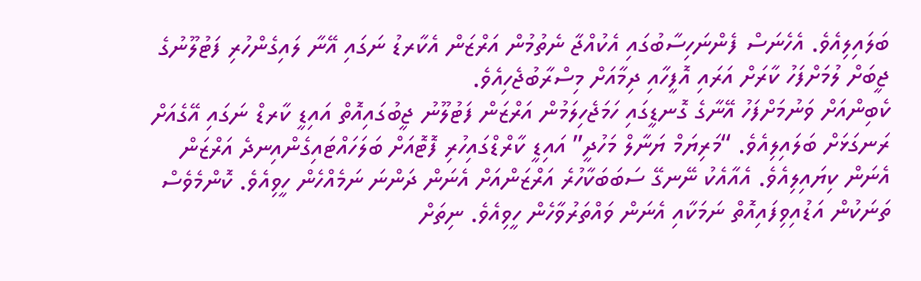ބަލައިލިއެވެ. އެހެނަސް ފެންނަހިސާބުގައި އެކުއްޖާ ނެތުމުން އަރްޒަން އެކާރޑު ނަގައި އޭނާ ލައިގެންހުރި ފަޓުލޫނުގެ ޖީބަށް ލުމަށްފަހު ކާރަށް އަރައި އޮފީހާއި ދިމާއަށް މިސްރާބުޖެހިއެވެ.
ކެބިންއަށް ވަނުމަށްފަހު އޭނާގެ ގޮނޑީގައި ހަމަޖެހިލަމުން އަރްޒަން ފަޓުލޫނު ޖީބުގައިއޮތް އައިޑީ ކާރޑް ނަގައި އޭގެއަށް ރަނގަޅަށް ބަލައިލިއެވެ. “މަރިޔަމް ޔަނާލް މަހުދީ” އައިޑީ ކާރްޑްގައިހުރި ފޮޓޮއަށް ބަލަހައްޓައިގެންއިނދެ އަރްޒަން އެނަން ކިޔައިލިއެވެ. އެއާއެކު ނޭނގޭ ސަބަބަކާހުރެ އަރްޒަންއަށް އެނަން ދަންނަ ނަމެއްހެން ހީވިއެވެ. ކޮންމެވެސް ތަނަކުން އަޑުއިވިފައިއޮތް ނަމަކާއި އެނަން ވައްތަރުވާހެން ހީވިއެވެ. ނިތަށް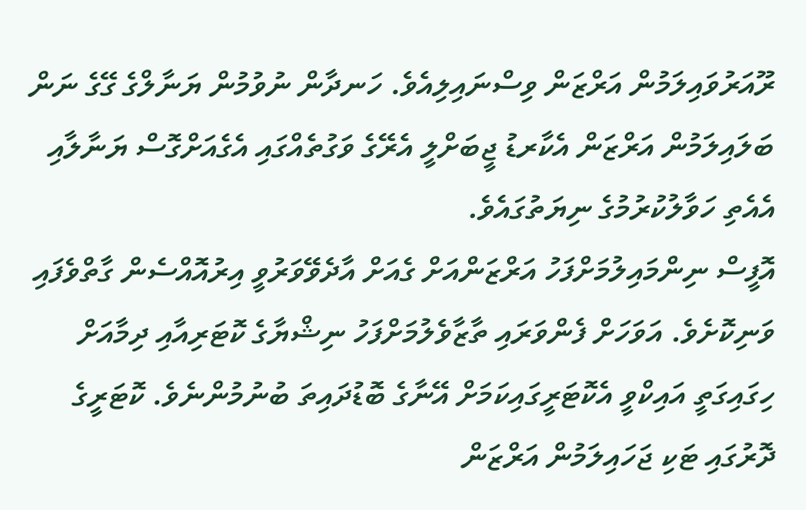ރޫއަރުވައިލަމުން އަރްޒަން ވިސްނައިލިއެވެ. ހަނދާން ނުވުމުން ޔަނާލްގެ ގޭގެ ނަން ބަލައިލަމުން އަރްޒަން އެކާރޑު ޖީބަށްލީ އެރޭގެ ވަގުތެއްގައި އެގެއަށްގޮސް ޔަނާލާއި އެއެތި ހަވާލުކުރުމުގެ ނިޔަތުގައެވެ.
އޮފީސް ނިންމައިލުމަށްފަހު އަރްޒަންއަށް ގެއަށް އާދެވޭވަރުވީ އިރުއޮއްސެން ގާތްވެފައި ވަނިކޮށެވެ. އަވަހަށް ފެންވަރައި ތާޒާވެލުމަށްފަހު ނިޝްޔާގެ ކޮޓަރިއާއި ދިމާއަށް ހިގައިގަތީ އައިކްވީ އެކޮޓަރީގައިކަމަށް އޭނާގެ ބޮޑުދައިތަ ބުނުމުންނެވެ. ކޮޓަރީގެ ދޮރުގައި ޓަކި ޖަހައިލަމުން އަރްޒަން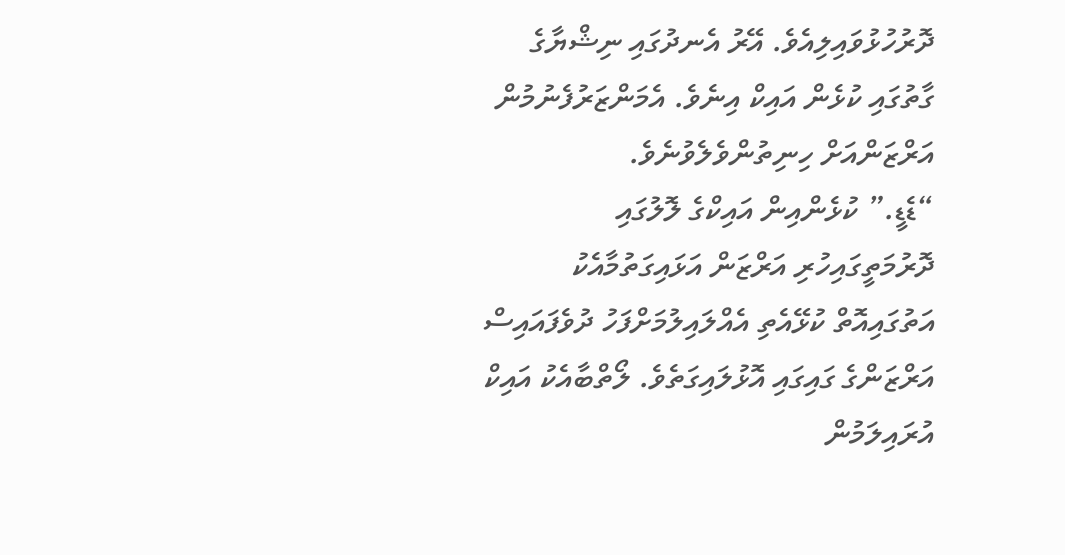ދޮރުހުޅުވައިލިއެވެ. އޭރު އެނދުގައި ނިޝްޔާގެ ގާތުގައި ކުޅެން އައިކް އިނެވެ. އެމަންޒަރުފެނުމުން އަރްޒަންއަށް ހިނިތުންވެލެވުނެވެ.
“ޑެޑީ.” ކުޅެންއިން އައިކްގެ ލޮލުގައި ދޮރުމަތީގައިހުރި އަރްޒަން އަޅައިގަތުމާއެކު އަތުގައިއޮތް ކުޅޭއެތި އެއްލައިލުމަށްފަހު ދުވެފައައިސް އަރްޒަންގެ ގައިގައި އޮޅުލައިގަތެވެ. ލޯތްބާއެކު އައިކް އުރައިލަމުން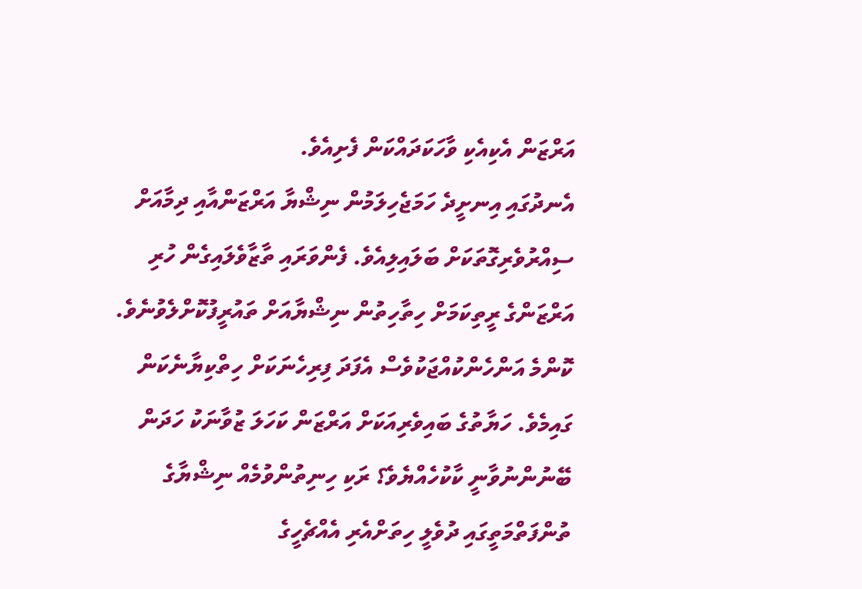އަރްޒަން އެކިއެކި ވާހަކަދައްކަން ފެށިއެވެ.
އެނދުގައި އިނށީދެ ހަމަޖެހިލަމުން ނިޝްޔާ އަރްޒަންއާއި ދިމާއަށް ސިއްރުވެރިގޮތަކަށް ބަލައިލިއެވެ. ފެންވަރައި ތާޒާވެލައިގެން ހުރި އަރްޒަންގެ ރީތިކަމަށް ހިތާހިތުން ނިޝްޔާއަށް ތައުރީފުކޮށްލެވުނެވެ. ކޮންމެ އަންހެންކުއްޖަކުވެސް އެފަދަ ފިރިހެނަކަށް ހިތްކިޔާނެކަން ގައިމެވެ. ހަޔާތުގެ ބައިވެރިއަކަށް އަރްޒަން ކަހަލަ ޒުވާނަކު ހަދަން ބޭނުންނުވާނީ ކާކުހެއްޔެވެ؟ ރަކި ހިނިތުންވުމެއް ނިޝްޔާގެ ތުންފަތްމަތީގައި ދުވެލީ ހިތަށްއެރި އެއްޗެހީގެ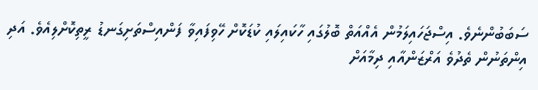ސަބަބުންނެވެ. އިސްޖަހައިލަމުން އެއްއަތް ބޮލުގައި ހާކައިލައި ކުޑަކޮށް ހޭވިފައިވާ ފަންއިސްތަށިގަނޑު ރީތިކޮށްލިއެވެ. އަދި އިންތަނުން ތެދުވެ އަރްޒަންއާއި ދިމާއަށް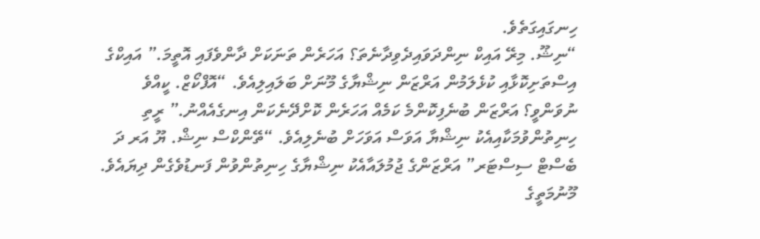ހިނގައިގަތެވެ.
“ނިޝޫ. މިރޭ އައިކް ނިންދަވައިދެވިދާނެތަ؟ އަހަރެން ތަނަކަށް ދާންވެފައި އޮތީމަ.” އައިކްގެ އިސްތަށިކޮޅާއި ކުޅެލަމުން އަރްޒަން ނިޝްޔާގެ މޫނަށް ބަލައިލިއެވެ. “އޮފްކޯޒް. ކީއްވެ ނުވަންވީ؟ އަރްޒަން ބުނެފިކޮންމެ ކަމެއް އަހަރެން ކޮށްދޭނެކަން އިނގެއެއްނު.” ރީތި ހިނިތުންވުމަކާއިއެކު ނިޝްޔާ އަވަސް އަވަހަށް ބުނެލިއެވެ. “ތޭންކްސް ނިޝް. ޔޫ އަރ ދަ ބެސްޓް ސިސްޓަރ” އަރްޒަންގެ ޖުމުލައާއެކު ނިޝްޔާގެ ހިނިތުންވުން ފަނޑުވެގެން ދިޔައެވެ. މޫނުމަތީގެ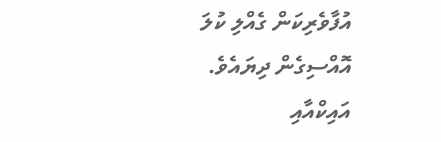އުފާވެރިކަން ގެއްލި ކުލަ އޮއްސިގެން ދިޔައެވެ. އައިކްއާއި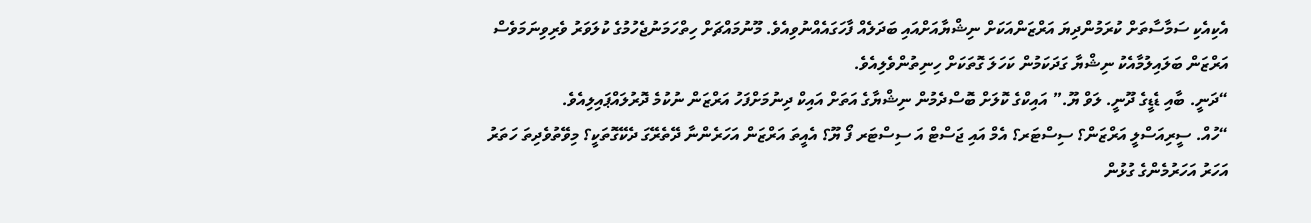އެކިއެކި ސަމާސާތަށް ކުރަމުންދިޔަ އަރްޒަންއަކަށް ނިޝްޔާއަށްއައި ބަދަލެއް ފާހަގައެއްނުވިއެވެ. މޫނުމައްޗަށް ހިތްހަމަނުޖެހުމުގެ ކުލަވަރު ވެރިވިނަމަވެސް އަރްޒަން ބަލައިލުމާއެކު ނިޝްޔާ ގަދަކަމުން ކަހަލަ ގޮތަކަށް ހިނިތުންވެލިއެވެ.
“ދަނީ. ބާއި ޑެޑީގެ ދޫނީ. ލަވް ޔޫ.” އައިކްގެ ކޮލަށް ބޮސްދެމުން ނިޝްޔާގެ އަތަށް އައިކް ދިނުމަށްފަހު އަރްޒަން ނުކުމެ ދޮރުލައްޕައިލިއެވެ.
“ހުއް. ސީރިއަސްލީ އަރްޒަން؟ ސިސްޓަރ؟ އެމް އައި ޖަސްޓް އަ ސިސްޓަރ ފޯ ޔޫ؟ އެއީތަ އަރްޒަން އަހަރެންނާ ދޭތެރޭގަ ދެކޭގޮތަކީ؟ މިވޭތުވެދިތަ ހަތަރު އަހަރު އަހަރުމެންގެ ގުޅުން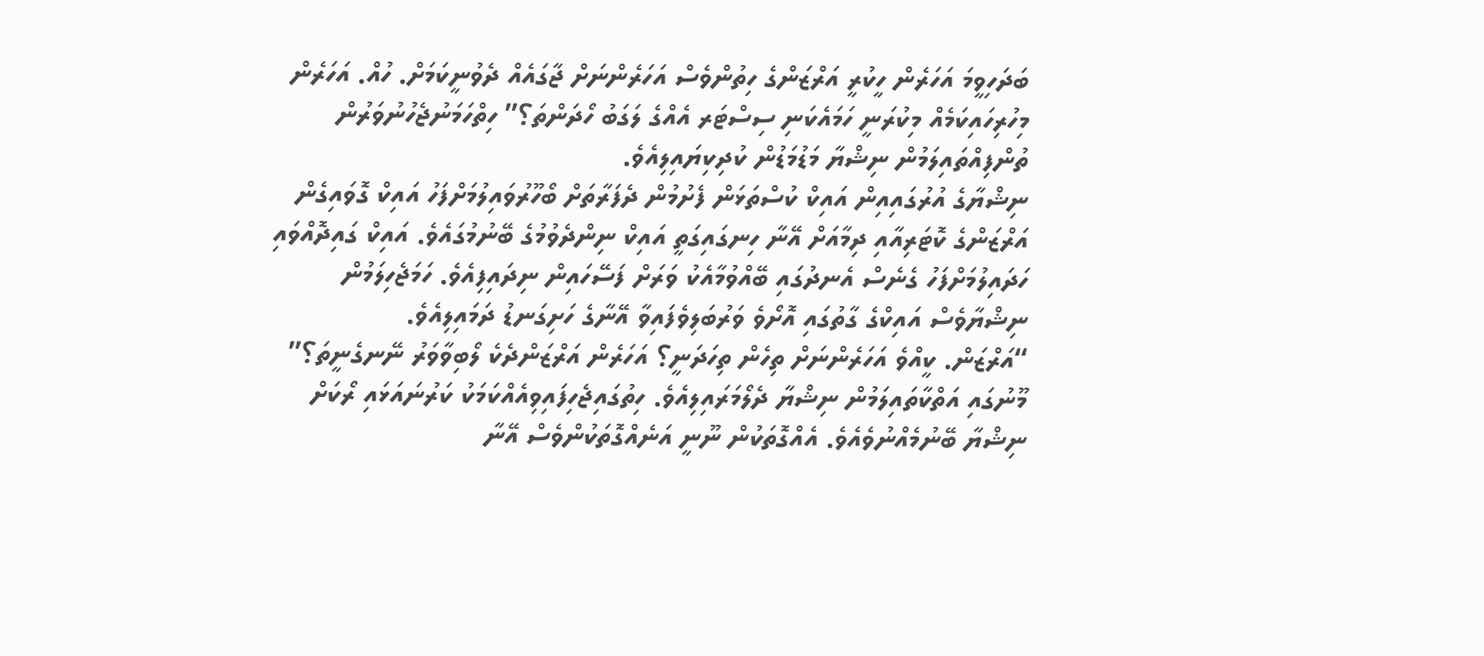ބަދަހިވީމަ އަހަރެން ހީކުރީ އަރްޒަންގެ ހިތުންވެސް އަހަރެންނަށް ޖާގައެއް ދެވުނީކަމަށް. ހުއް. އަހަރެން މިހުރިހައިކަމެއް މިކުރަނީ ހަމައެކަނި ސިސްޓަރ އެއްގެ ލަގަބު ހޯދަންތަ؟” ހިތްހަމަނުޖެހުނުވަރުން ތުންފިއްތައިލަމުން ނިޝްޔާ މަޑުމަޑުން ކުދިކިޔައިލިއެވެ.
ނިޝްޔާގެ އުރުގައިއިން އައިކް ކުސްތަޅަން ފެށުމުން ދެފަރާތަށް ބޯހޫރުވައިލުމަށްފަހު އައިކް ގޮވައިގެން އަރްޒަންގެ ކޮޓަރިއާއި ދިމާއަށް އޭނާ ހިނގައިގަތީ އައިކް ނިންދެވުމުގެ ބޭނުމުގައެވެ. އައިކް ގައިދޮއްވައި ހަދައިލުމަށްފަހު ގެނެސް އެނދުގައި ބޭއްވުމާއެކު ވަރަށް ފަސޭހައިން ނިދައިފިއެވެ. ހަމަޖެހިލަމުން ނިޝްޔާވެސް އައިކްގެ ގާތުގައި އޮށޯވެ ވަރުބަލިވެފައިވާ އޭނާގެ ހަށިގަނޑު ދަމައިލިއެވެ.
“އަރްޒަން. ކީއްވެ އަހަރެންނަށް ތިހެން ތިހަދަނީ؟ އަހަރެން އަރްޒަންދެކެ ލޯބިވާވަރު ނޭނގެނީތަ؟” މޫނުގައި އަތްކާތައިލަމުން ނިޝްޔާ ދެލޯމަރައިލިއެވެ. ހިތުގައިޖެހިފައިވިއެއްކަމަކު ކަރުނައަޅައި ރޯކަށް ނިޝްޔާ ބޭނުމެއްނުވެއެވެ. އެއްގޮތަކުން ނޫނީ އަނެއްގޮތަކުންވެސް އޭނާ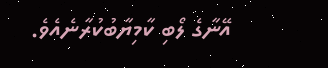އޭނާގެ ލޯބި ކާމިޔާބުކުރާނެއެވެ.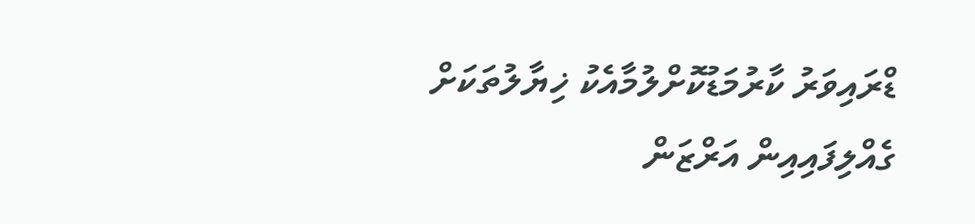ޑްރައިވަރު ކާރުމަޑުކޮށްލުމާއެކު ޚިޔާލުތަކަށް ގެއްލިފައިއިން އަރްޒަން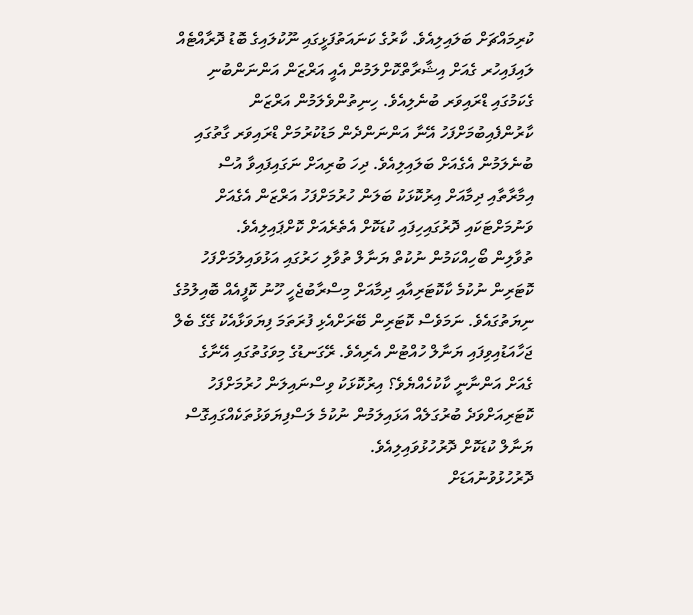ކުރިމައްޗަށް ބަލައިލިއެވެ. ކާރުގެ ކަނައަތުފަޅީގައި ނޫކުލައިގެ ބޮޑު ދޮރާއްޓެއް ލައިފައިހުރ ގެއަށް އިޝާރާތްކޮށްލަމުން އެއީ އަރްޒަން އަންނަންބުނި ގެކަމުގައި ޑްރައިވަރ ބުނެލިއެވެ. ހިނިތުންވެލަމުން އަރްޒަން ކާރުންފެއިބުމަށްފަހު އޭނާ އަންނަންދެން މަޑުކުރުމަށް ޑްރައިވަރ ގާތުގައި ބުނެލަމުން އެގެއަށް ބަލައިލިއެވެ. ދިހަ ބުރިއަށް ނަގައިފައިވާ އުސް އިމާރާތާއި ދިމާއަށް އިރުކޮޅަކު ބަލަން ހުރުމަށްފަހު އަރްޒަން އެގެއަށް ވަނުމަށްޓަކައި ދޮރުގައިހިފައި ކުޑަކޮށް އެތެރެއަށް ކޮށްޕައިލިއެވެ.
ތުވާލިން ބޯހިއްކަމުން ނުކުތް ޔަނާލް ތުވާލި ހަރުގައި އަޅުވައިލުމަށްފަހު ކޮޓަރިން ނުކުމެ ކާކޮޓަރިއާއި ދިމާއަށް މިސްރާބުޖެހީ ހޫނު ކޮފީއެއް ބޮއިލުމުގެ ނިޔަތުގައެވެ. ނަމަވެސް ކޮޓަރިން ބޭރަށްއެޅި ފުރަތަމަ ފިޔަވަޅާއެކު ގޭގެ ބެލް ޖަހާއަޑުއިވިފައި ޔަނާލް ހުއްޓުން އެރިއެވެ. ރޭގަނޑުގެ މިވަގުތުގައި އޭނާގެ ގެއަށް އަންނާނީ ކާކުހެއްޔެވެ؟ އިރުކޮޅަކު ވިސްނައިލަން ހުރުމަށްފަހު ކޮޓަރިއަށްވަދެ ބުރުގަލެއް އަޅައިލަމުން ނުކުމެ ލަސްފިޔަވަޅުތަކެއްގައިގޮސް ޔަނާލް ކުޑަކޮށް ދޮރުހުޅުވައިލިއެވެ.
ދޮރުހުޅުވުނުއަޑަށް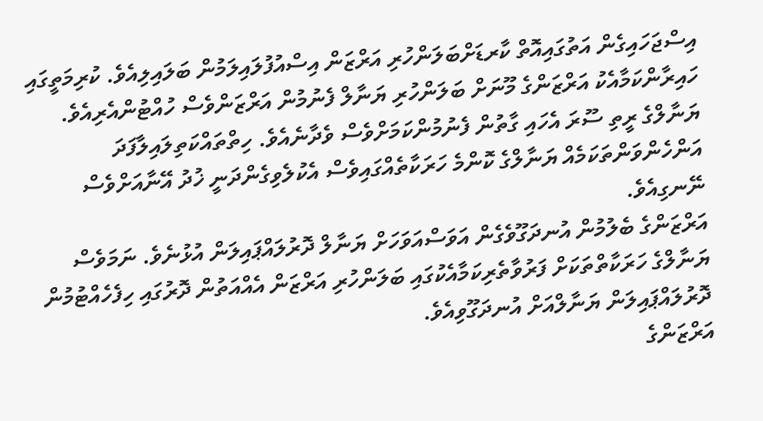އިސްޖަހައިގެން އަތުގައިއޮތް ކާރޑަށްބަލަންހުރި އަރްޒަން އިސްއުފުލައިލަމުން ބަލައިލިއެވެ. ކުރިމަތީގައި ހައިރާންކަމާއެކު އަރްޒަންގެ މޫނަށް ބަލަންހުރި ޔަނާލް ފެނުމުން އަރްޒަންވެސް ހުއްޓުންއެރިއެވެ. ޔަނާލްގެ ރީތި ސޫރަ އެހައި ގާތުން ފެނުމުންކަމަށްވެސް ވެދާނެއެވެ. ހިތްތައްކަތިލައިލާފަދަ އަންހެންވަންތަކަމެއް ޔަނާލްގެ ކޮންމެ ހަރަކާތެއްގައިވެސް އެކުލެވިގެންދަނީ ޚުދު އޭނާއަށްވެސް ނޭނގިއެވެ.
އަރްޒަންގެ ބެލުމުން އުނދަގޫވެގެން އަވަސްއަވަހަށް ޔަނާލް ދޮރުލައްޕައިލަން އުޅުނެވެ. ނަމަވެސް ޔަނާލްގެ ހަރަކާތްތަކަށް ފަރުވާތެރިކަމާއެކުގައި ބަލަންހުރި އަރްޒަން އެއްއަތުން ދޮރުގައި ހިފެހެއްޓުމުން ދޮރުލައްޕައިލަން ޔަނާލްއަށް އުނދަގޫވިއެވެ.
އަރްޒަންގެ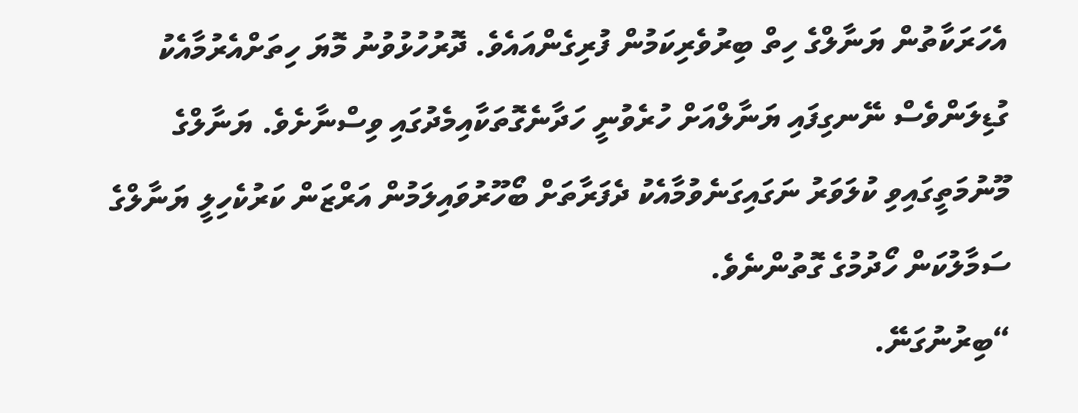އެހަރަކާތުން ޔަނާލްގެ ހިތް ބިރުވެރިކަމުން ފުރިގެންއައެވެ. ދޮރުހުޅުވުނު މޮޔަ ހިތަށްއެރުމާއެކު ގުޑިލަންވެސް ނޭނގިފައި ޔަނާލްއަށް ހުރެވުނީ ހަދާނެގޮތަކާއިމެދުގައި ވިސްނާށެވެ. ޔަނާލްގެ މޫނުމަތީގައިވި ކުލަވަރު ނަގައިގަނެވުމާއެކު ދެފަރާތަށް ބޯހޫރުވައިލަމުން އަރްޒަން ކަރުކެހިލީ ޔަނާލްގެ ސަމާލުކަން ހޯދުމުގެ ގޮތުންނެވެ.
“ބިރުނުގަނޭ.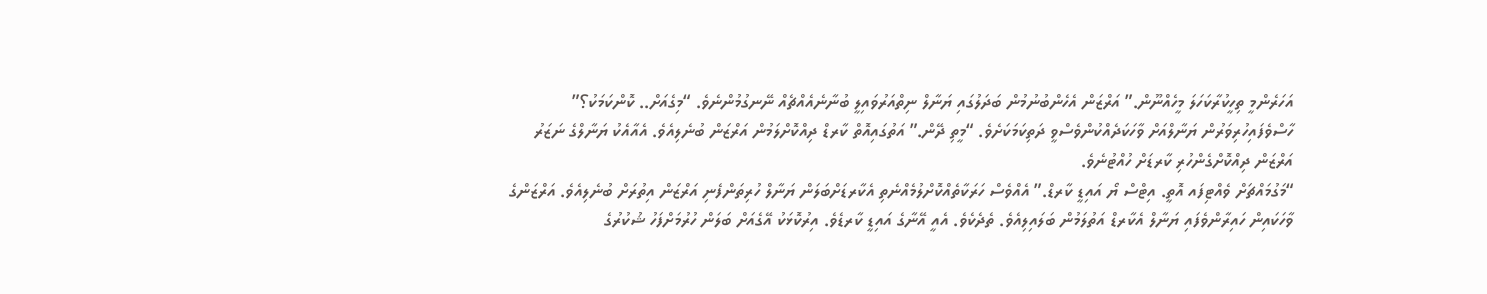އަހަރެންމީ ތިހީކުރާކަހަލަ މީހެއްނޫން.” އަރްޒަން އެހެންބުނުމުން ބަދަލުގައި ޔަނާލް ނިތްއަރުވައިލީ ބުނާނެއެއްޗެއް ނޭނގުމުންނެވެ. “މިގެއަށް.. ކޮންކަމަކު؟” ހާސްވެފައިހުރިވަރުން ޔަނާލްއަށް ވާހަކަދެއްކުންވެސްވީ ދަތިކަމަކަށެވެ. “މީތި ދޭން.” އަތުގައިއޮތް ކާރޑް ދިއްކޮށްލަމުން އަރްޒަން ބުނެލިއެވެ. އެއާއެކު ޔަނާލްގެ ނަޒަރު އަރްޒަން ދިއްކޮށްގެންހުރި ކާރޑަށް ހުއްޓުނެވެ.
“މަގުމައްޗަށް ވެއްޓިފައ އޮތީ. އިޓްސް ޔޯ އައިޑީ ކާރޑް.” އެއްވެސް ހަރަކާތެއްކޮށްލުމެއްނެތި އެކާރޑަށްބަލަން ޔަނާލް ހުރިތަންފެނި އަރްޒަން އިތުރަށް ބުނެލިއެވެ. އަރްޒަންގެ ވާހަކައިން ހައިރާންވެފައި ޔަނާލް އެކާރޑް އަތުލަމުން ބަލައިލިއެވެ. ތެދެކެވެ. އެއީ އޭނާގެ އައިޑީ ކާރޑެވެ. އިރުކޮޅަކު އޭގެއަށް ބަލަން ހުރުމަށްފަހު ޝުކުރުގެ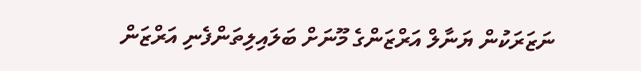ނަޒަރަކުން ޔަނާލް އަރްޒަންގެ މޫނަށް ބަލައިލިތަންފެނި އަރްޒަން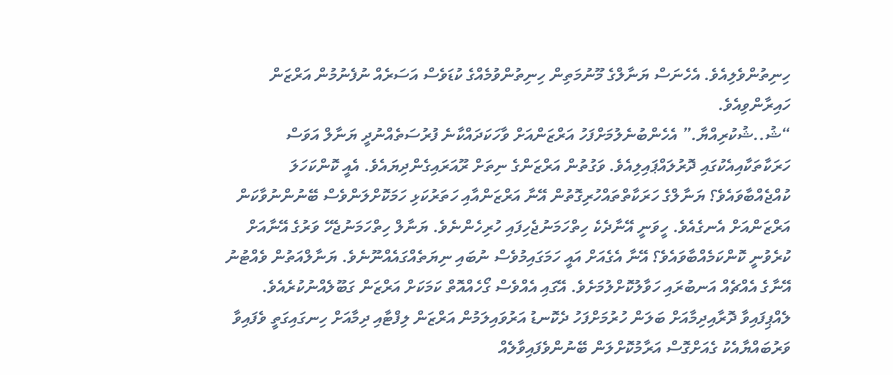ހިނިތުންވެލިއެވެ. އެހެނަސް ޔަނާލްގެ މޫނުމަތިން ހިނިތުންވުމެއްގެ ކުޑަވެސް އަސަރެއް ނުފެނުމުން އަރްޒަން ހައިރާންވިއެވެ.
“ޝު..ޝުކުރިއްޔާ.” އެހެންބުނެލުމަށްފަހު އަރްޒަންއަށް ވާހަކަދައްކާނެ ފުރުސަތެއްނުދީ ޔަނާލް އަވަސް ހަރަކާތަކާއިއެކުގައި ދޮރުލައްޕައިލިއެވެ. ވަގުތުން އަރްޒަންގެ ނިތަށް ރޫއަރައިގެންދިޔައެވެ. އެއީ ކޮންކަހަލަ ކުއްޖެއްބާވައެވެ؟ ޔަނާލްގެ ހަރަކާތްތައްހުރިގޮތުން އޭނާ އަރްޒަންއާއި ހަތަރުކަޅި ހަމަކޮށްލަންވެސް ބޭނުންނުވާކަން އަރްޒަންއަށް އެނގެއެވެ. ހީވަނީ އޭނާދެކެ ހިތްހަމަނުޖެހިފައި ހުރިހެންނެވެ. ޔަނާލް ހިތްހަމަނުޖެހޭ ވަރުގެ އޭނާއަށް ކުރެވުނީ ކޮންކަމެއްބާވައެވެ؟ އޭނާ އެގެއަށް އައީ ހަމަގައިމުވެސް ނުބައި ނިޔަތެއްގައެއްނޫނެވެ. ޔަނާލްއަތުން ވެއްޓުނު އޭނާގެ އެއްޗެއް އަނބުރައި ހަވާލުކޮށްލުމަށެވެ. އޭގައި އެއްވެސް ގޯހެއްއޮތް ކަމަކަށް އަރްޒަން ގަބޫލެއްނުކުރެއެވެ.
ލެއްޕިފައިވާ ދޮރާއިދިމާއަށް ބަލަން ހުރުމަށްފަހު ދެކޮނޑު އަރުވައިލަމުން އަރްޒަން ލިފްޓާއި ދިމާއަށް ހިނގައިގަތީ ވެފައިވާ ވަރުބައްޔާއެކު ގެއަށްގޮސް އަރާމުކޮށްލަން ބޭނުންވެފައިވާލެއް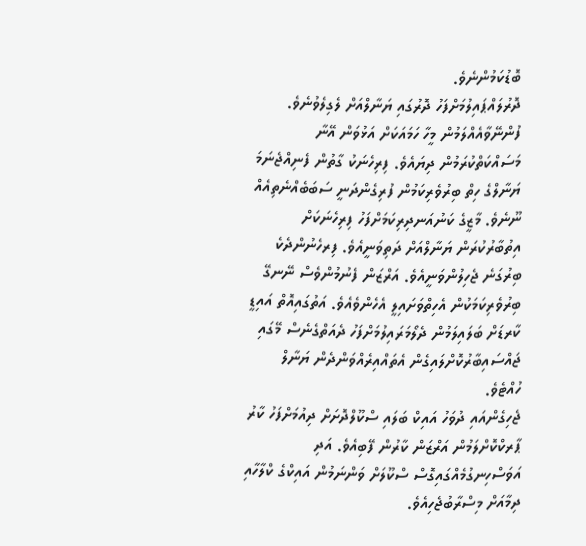ބޮޑުކަމުންނެވެ.
ދޮރުލައްޕައިލުމަށްފަހު ދޮރުގައި ޔަނާލްއަށް ލެގިލެވުނެވެ. ފުންނޭވާއެއްލަމުން މީހާ ހަމައަކަށް އަޅުވަން އޭނާ މަސައްކަތްކުރަމުން ދިޔައެވެ. ފިރިހެނަކު ގާތުން ފެނިއްޖެނަމަ ޔަނާލްގެ ހިތް ބިރުވެރިކަމުން ފުރިގެންދަނީ ސަބަބެއްނެތިއެއް ނޫނެވެ. މާޒީގެ ކަނުއަނދިރިކަމަށްފަހު ފިރިހެނަކަށް އިތުބާރުކުރަން ޔަނާލްއަށް ދަތިވަނީއެވެ. ފިރހެނުންދެކެ ބިރުގަނެ ޖެހިލުންވަނީއެވެ. އަރްޒަން ފެނުމުންވެސް ނޭނގޭ ބިރުވެރިކަމަކުން އެހިތްވަށައިލީ އެހެންވެއެވެ. އަތުގައިއޮތް އައިޑީ ކާރޑަށް ބަލައިލަމުން ދެލޯމަރައިލުމަށްފަހު ދެއަތްގެނެސް މޭގައި ޖައްސައިބާރުކޮށްލައިގެން އެތައްއިރެއްވަންދެން ޔަނާލް ހުއްޓެވެ.
ޖެހިގެންއައި ދުވަހު އައިކް ބަލައި ސްކޫލްދޮށަށް ދިއުމަށްފަހު ކާރު ޕާރކްކޮށްލަމުން އަރްޒަން ކާރުން ފޭބިއެވެ. އަދި އަވަސްހިނގުމެއްގައިގޮސް ސްކޫލަށް ވަންނަމުން އައިކްގެ ކްލާހާއި ދިމާއަށް މިސްރާބުޖެހިއެވެ.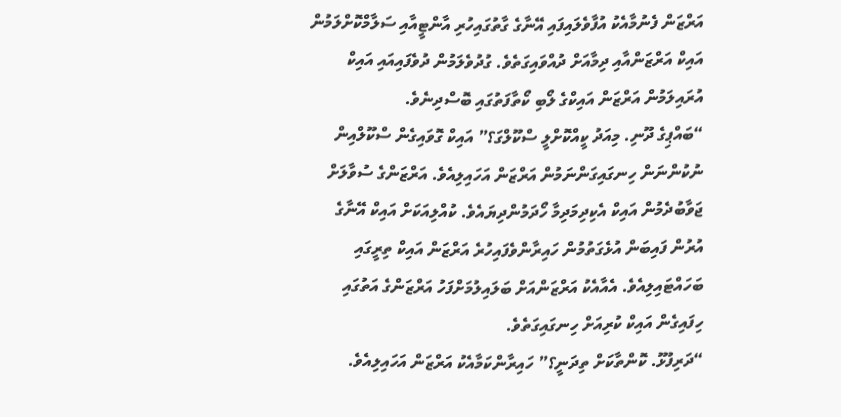އަރްޒަން ފެނުމާއެކު އުފާވެލައިފައި އޭނާގެ ގާތުގައިހުރި އާންޓީއާއި ސަލާމްކޮށްލަމުން އައިކް އަރްޒަންއާއި ދިމާއަށް ދުއްވައިގަތެވެ. ގުދުވެލަމުން ދުވެފައިއައި އައިކް އުރައިލަމުން އަރްޒަން އައިކްގެ ލޯބި ކޯތާފަތުގައި ބޮސްދިނެވެ.
“ބައްޕިގެ ދޫނި. މިއަދު ކީއްކޮށްލީ ސްކޫލްގަ؟” އައިކް ގޮވައިގެން ސްކޫލްއިން ނުކުންނަން ހިނގައިގަންނަމުން އަރްޒަން އަހައިލިއެވެ. އަރްޒަންގެ ސުވާލަށް ޖަވާބުދެމުން އައިކް އެކިދިމަދިމާ ހޯދަމުންދިޔައެވެ. ކުއްލިއަކަށް އައިކް އޭނާގެ އުރުން ފައިބަން އުޅެގަތުމުން ހައިރާންވެފައިހުރެ އަރްޒަން އައިކް ތިރީގައި ބަހައްޓައިލިއެވެ. އެއާއެކު އަރްޒަންއަށް ބަލައިލުމަށްފަހު އަރްޒަންގެ އަތުގައި ހިފައިގެން އައިކް ކުރިއަށް ހިނގައިގަތެވެ.
“ދަރިފުޅޫ. ކޮންތާކަށް ތިދަނީ؟” ހައިރާންކަމާއެކު އަރްޒަން އަހައިލިއެވެ.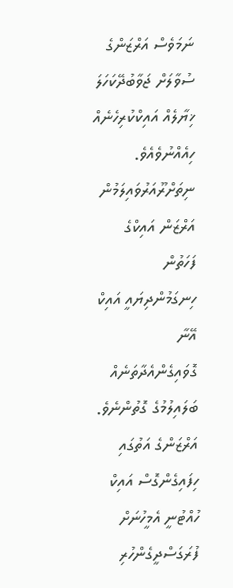ނަމަވެސް އަރްޒަންގެ ސުވާލަށް ޖަވާބުދޭކަހަލަ ޚިޔާލެއް އައިކްކުރިހެނެއް ހިއެއްނުވެއެވެ. ނިތަށްރޫއަރުވައިލަމުން އަރްޒަން އައިކްގެ ފަހަތުން ހިނގަމުންދިޔައީ އައިކް އޭނާ ގޮވައިގެންއެދާތަނެއް ބަލައިލުމުގެ ގޮތުންނެވެ.
އަރްޒަންގެ އަތުގައި ހިފައިގެންގޮސް އައިކް ހުއްޓުނީ އެމީހުނަށް ފުރަގަސްދީގެންހުރި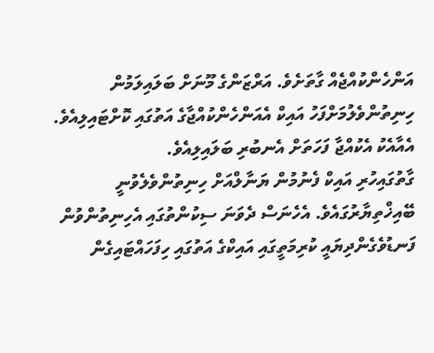އަންހެންކުއްޖެއް ގާތަށެވެ. އަރްޒަންގެ މޫނަށް ބަލައިލަމުން ހިނިތުންވެލުމަށްފަހު އައިކް އެއަންހެންކުއްޖާގެ އަތުގައި ކޮށްޓައިލިއެވެ. އެއާއެކު އެކުއްޖާ ފަހަތަށް އެނބުރި ބަލައިލިއެވެ.
ގާތުގައިހުރި އައިކް ފެނުމުން ޔަނާލްއަށް ހިނިތުންވެލެވުނީ ބޭއިޚްތިޔާރުގައެވެ. އެހެނަސް ދެވަނަ ސިކުންތުގައި އެހިނިތުންވުން ފަނޑުވެގެންދިޔައީ ކުރިމަތީގައި އައިކްގެ އަތުގައި ހިފަހައްޓައިގެން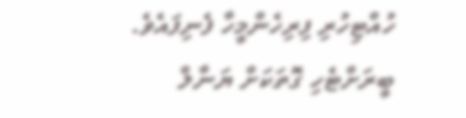ހުއްޓިހުރި ފިރިހެންމީހާ ފެނިފައެވެ. ބީރަށްޓެހި ގޮތަކަށް ޔަނާލް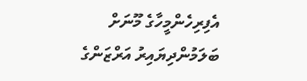އެފިރިހެންމީހާގެ މޫނަށް ބަލަމުންދިޔައިރު އަރްޒަންގެ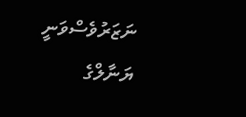ނަޒަރުވެސްވަނީ ޔަނާލްގެ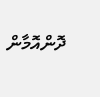ދޮންއޮމާން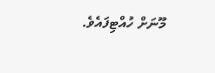މޫނަށް ހުއްޓިފައެވެ.